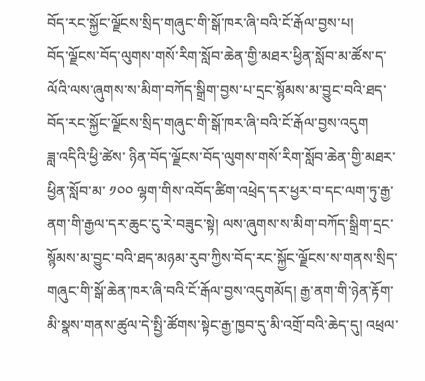བོད་རང་སྐྱོང་ལྗོངས་སྲིད་གཞུང་གི་སྒོ་ཁར་ཞི་བའི་ངོ་རྒོལ་བྱས་པ།
བོད་ལྗོངས་བོད་ལུགས་གསོ་རིག་སློབ་ཆེན་གྱི་མཐར་ཕྱིན་སློབ་མ་ཚོས་ད་ལོའི་ལས་ཞུགས་ས་མིག་བཀོད་སྒྲིག་བྱས་པ་དྲང་སྙོམས་མ་བྱུང་བའི་ཐད་བོད་རང་སྐྱོང་ལྗོངས་སྲིད་གཞུང་གི་སྒོ་ཁར་ཞི་བའི་ངོ་རྒོལ་བྱས་འདུག
ཟླ་འདིའི་ཕྱི་ཚེས་ ཉིན་བོད་ལྗོངས་བོད་ལུགས་གསོ་རིག་སློབ་ཆེན་གྱི་མཐར་ཕྱིན་སློབ་མ་ ༡༠༠ ལྷག་གིས་འབོད་ཚིག་འཕྲེད་དར་ཕྱར་བ་དང་ལག་ཏུ་རྒྱ་ནག་གི་རྒྱལ་དར་ཆུང་ངུ་རེ་བཟུང་སྟེ། ལས་ཞུགས་ས་མིག་བཀོད་སྒྲིག་དྲང་སྙོམས་མ་བྱུང་བའི་ཐད་མཉམ་རུབ་ཀྱིས་བོད་རང་སྐྱོང་ལྗོངས་ས་གནས་སྲིད་གཞུང་གི་སྒོ་ཆེན་ཁར་ཞི་བའི་ངོ་རྒོལ་བྱས་འདུགམོད། རྒྱ་ནག་གི་ཉེན་རྟོག་མི་སྣས་གནས་ཚུལ་དེ་སྤྱི་ཚོགས་སྟེང་རྒྱ་ཁྱབ་དུ་མི་འགྲོ་བའི་ཆེད་དུ། འཕྲལ་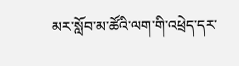མར་སློབ་མ་ཚོའི་ལག་གི་འཕྲེད་དར་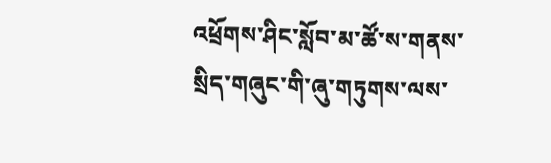འཕྲོགས་ཤིང་སློབ་མ་ཚོ་ས་གནས་སྲིད་གཞུང་གི་ཞུ་གཏུགས་ལས་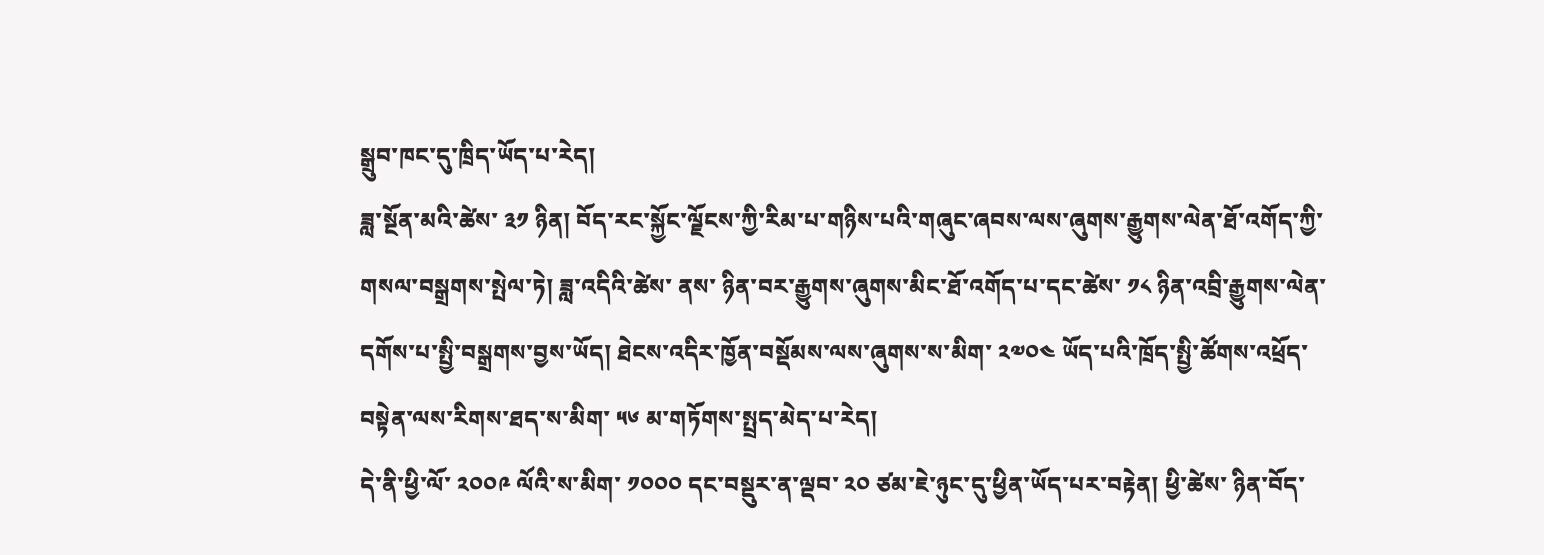སྒྲུབ་ཁང་དུ་ཁྲིད་ཡོད་པ་རེད།
ཟླ་སྔོན་མའི་ཚེས་ ༣༡ ཉིན། བོད་རང་སྐྱོང་ལྗོངས་ཀྱི་རིམ་པ་གཉིས་པའི་གཞུང་ཞབས་ལས་ཞུགས་རྒྱུགས་ལེན་ཐོ་འགོད་ཀྱི་གསལ་བསྒྲགས་སྤེལ་ཏེ། ཟླ་འདིའི་ཚེས་ ནས་ ཉིན་བར་རྒྱུགས་ཞུགས་མིང་ཐོ་འགོད་པ་དང་ཚེས་ ༡༨ ཉིན་འབྲི་རྒྱུགས་ལེན་དགོས་པ་སྤྱི་བསྒྲགས་བྱས་ཡོད། ཐེངས་འདིར་ཁྱོན་བསྡོམས་ལས་ཞུགས་ས་མིག་ ༢༧༠༤ ཡོད་པའི་ཁྲོད་སྤྱི་ཚོགས་འཕྲོད་བསྟེན་ལས་རིགས་ཐད་ས་མིག་ ༥༦ མ་གཏོགས་སྤྲད་མེད་པ་རེད།
དེ་ནི་ཕྱི་ལོ་ ༢༠༠༩ ལོའི་ས་མིག་ ༡༠༠༠ དང་བསྡུར་ན་ལྡབ་ ༢༠ ཙམ་ཇེ་ཉུང་དུ་ཕྱིན་ཡོད་པར་བརྟེན། ཕྱི་ཚེས་ ཉིན་བོད་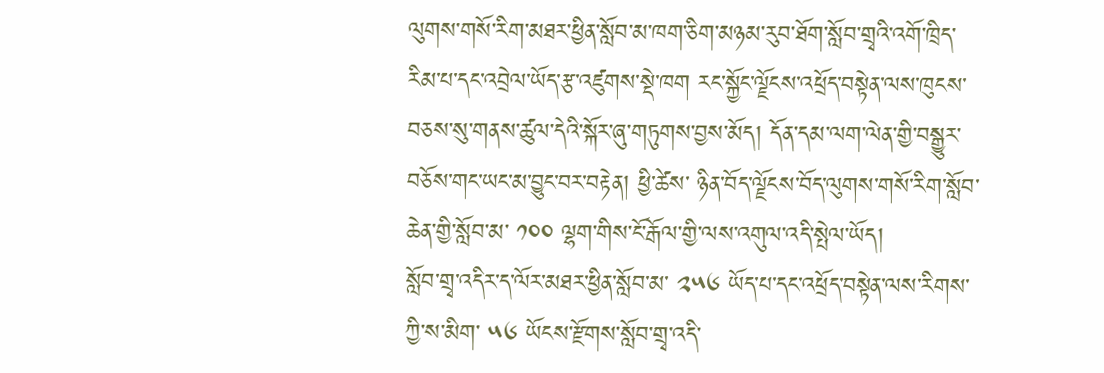ལུགས་གསོ་རིག་མཐར་ཕྱིན་སློབ་མ་ཁག་ཅིག་མཉམ་རུབ་ཐོག་སློབ་གྲྭའི་འགོ་ཁྲིད་རིམ་པ་དང་འབྲེལ་ཡོད་རྩ་འཛུགས་སྡེ་ཁག རང་སྐྱོང་ལྗོངས་འཕྲོད་བསྟེན་ལས་ཁུངས་བཅས་སུ་གནས་ཚུལ་དེའི་སྐོར་ཞུ་གཏུགས་བྱས་མོད། དོན་དམ་ལག་ལེན་གྱི་བསྒྱུར་བཅོས་གང་ཡང་མ་བྱུང་བར་བརྟེན། ཕྱི་ཚེས་ ཉིན་བོད་ལྗོངས་བོད་ལུགས་གསོ་རིག་སློབ་ཆེན་གྱི་སློབ་མ་ ༡༠༠ ལྷག་གིས་ངོ་རྒོལ་གྱི་ལས་འགུལ་འདི་སྤེལ་ཡོད།
སློབ་གྲྭ་འདིར་ད་ལོར་མཐར་ཕྱིན་སློབ་མ་ ༢༥༦ ཡོད་པ་དང་འཕྲོད་བསྟེན་ལས་རིགས་ཀྱི་ས་མིག་ ༥༦ ཡོངས་རྫོགས་སློབ་གྲྭ་འདི་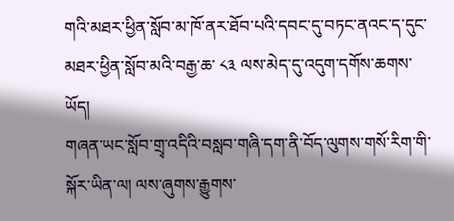གའི་མཐར་ཕྱིན་སློབ་མ་ཁོ་ནར་ཐོབ་པའི་དབང་དུ་བཏང་ནའང་ད་དུང་མཐར་ཕྱིན་སློབ་མའི་བརྒྱ་ཆ་ ༨༣ ལས་མེད་དུ་འདུག་དགོས་ཆགས་ཡོད།
གཞན་ཡང་སློབ་གྲྭ་འདིའི་བསླབ་གཞི་དག་ནི་བོད་ལུགས་གསོ་རིག་གི་སྐོར་ཡིན་ལ། ལས་ཞུགས་རྒྱུགས་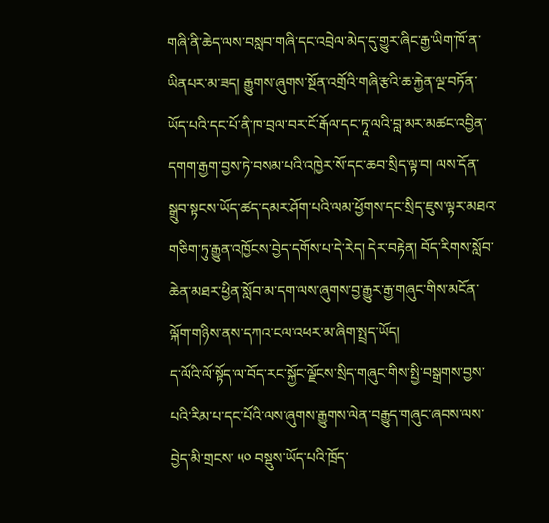གཞི་ནི་ཆེད་ལས་བསླབ་གཞི་དང་འབྲེལ་མེད་དུ་གྱུར་ཞིང་རྒྱ་ཡིག་ཁོ་ན་ཡིནཔར་མ་ཟད། རྒྱུགས་ཞུགས་སྔོན་འགྲོའི་གཞི་རྩའི་ཆ་རྐྱེན་ལྔ་བཏོན་ཡོད་པའི་དང་པོ་ནི་ཁ་བྲལ་བར་ངོ་རྒོལ་དང་ཏཱ་ལའི་བླ་མར་མཚང་འབྱིན་དགག་རྒྱག་བྱས་ཏེ་བསམ་པའི་འཁྱེར་སོ་དང་ཆབ་སྲིད་ལྟ་བ། ལས་དོན་སྒྲུབ་སྟངས་ཡོད་ཚད་དམར་ཤོག་པའི་ལམ་ཕྱོགས་དང་སྲིད་ཇུས་ལྟར་མཐའ་གཅིག་ཏུ་རྒྱུན་འཁྱོངས་བྱེད་དགོས་པ་དེ་རེད། དེར་བརྟེན། བོད་རིགས་སློབ་ཆེན་མཐར་ཕྱིན་སློབ་མ་དག་ལས་ཞུགས་བྱ་རྒྱུར་རྒྱ་གཞུང་གིས་མངོན་ལྐོག་གཉིས་ནས་དཀའ་ངལ་འཕར་མ་ཞིག་སྤྲད་ཡོད།
ད་ལོའི་ལོ་སྟོད་ལ་བོད་རང་སྐྱོང་ལྗོངས་སྲིད་གཞུང་གིས་སྤྱི་བསྒྲགས་བྱས་པའི་རིམ་པ་དང་པོའི་ལས་ཞུགས་རྒྱུགས་ལེན་བརྒྱུད་གཞུང་ཞབས་ལས་བྱེད་མི་གྲངས་ ༥༠ བསྡུས་ཡོད་པའི་ཁྲོད་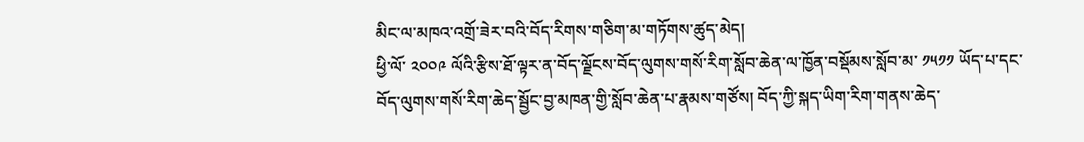མིང་ལ་མཁའ་འགྲོ་ཟེར་བའི་བོད་རིགས་གཅིག་མ་གཏོགས་ཚུད་མེད།
ཕྱི་ལོ་ ༢༠༠༩ ལོའི་རྩིས་ཐོ་ལྟར་ན་བོད་ལྗོངས་བོད་ལུགས་གསོ་རིག་སློབ་ཆེན་ལ་ཁྱོན་བསྡོམས་སློབ་མ་ ༡༥༡༡ ཡོད་པ་དང་བོད་ལུགས་གསོ་རིག་ཆེད་སྦྱོང་བྱ་མཁན་གྱི་སློབ་ཆེན་པ་རྣམས་གཙོས། བོད་ཀྱི་སྐད་ཡིག་རིག་གནས་ཆེད་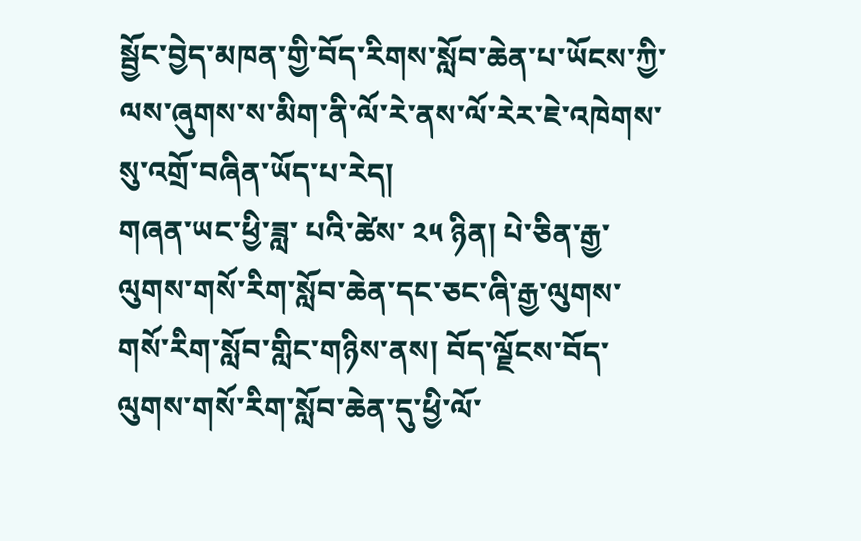སྦྱོང་བྱེད་མཁན་གྱི་བོད་རིགས་སློབ་ཆེན་པ་ཡོངས་ཀྱི་ལས་ཞུགས་ས་མིག་ནི་ལོ་རེ་ནས་ལོ་རེར་ཇེ་འཁེགས་སུ་འགྲོ་བཞིན་ཡོད་པ་རེད།
གཞན་ཡང་ཕྱི་ཟླ་ པའི་ཚེས་ ༢༥ ཉིན། པེ་ཅིན་རྒྱ་ལུགས་གསོ་རིག་སློབ་ཆེན་དང་ཅང་ཞི་རྒྱ་ལུགས་གསོ་རིག་སློབ་གླིང་གཉིས་ནས། བོད་ལྗོངས་བོད་ལུགས་གསོ་རིག་སློབ་ཆེན་དུ་ཕྱི་ལོ་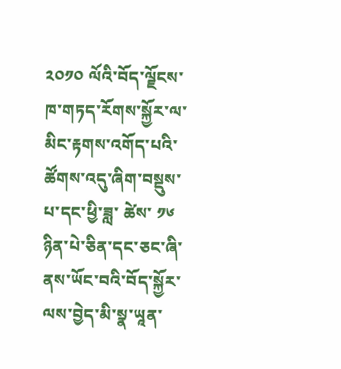༢༠༡༠ ལོའི་བོད་ལྗོངས་ཁ་གཏད་རོགས་སྐྱོར་ལ་མིང་རྟགས་འགོད་པའི་ཚོགས་འདུ་ཞིག་བསྡུས་པ་དང་ཕྱི་ཟླ་ ཚེས་ ༡༦ ཉིན་པེ་ཅིན་དང་ཅང་ཞི་ནས་ཡོང་བའི་བོད་སྐྱོར་ལས་བྱེད་མི་སྣ་ཡཱན་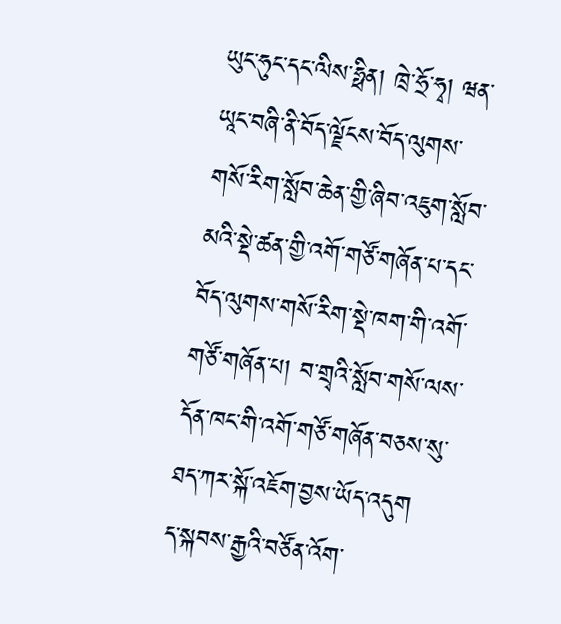ཡུང་ཧུང་དང་ལིས་ཧྥིན། ཁྲེ་ཧྲོ་ཧྭ། ཝན་ཡཱང་བཞི་ནི་བོད་ལྗོངས་བོད་ལུགས་གསོ་རིག་སློབ་ཆེན་གྱི་ཞིབ་འཇུག་སློབ་མའི་སྡེ་ཚན་གྱི་འགོ་གཙོ་གཞོན་པ་དང་བོད་ལུགས་གསོ་རིག་སྡེ་ཁག་གི་འགོ་གཙོ་གཞོན་པ། བ་གྲྭའི་སློབ་གསོ་ལས་དོན་ཁང་གི་འགོ་གཙོ་གཞོན་བཅས་སུ་ཐད་ཀར་སྐོ་འཇོག་བྱས་ཡོད་འདུག
ད་སྐབས་རྒྱའི་བཙོན་འོག་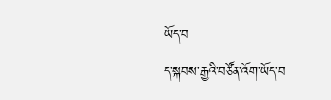ཡོད་བ
ད་སྐབས་རྒྱའི་བཙོན་འོག་ཡོད་བ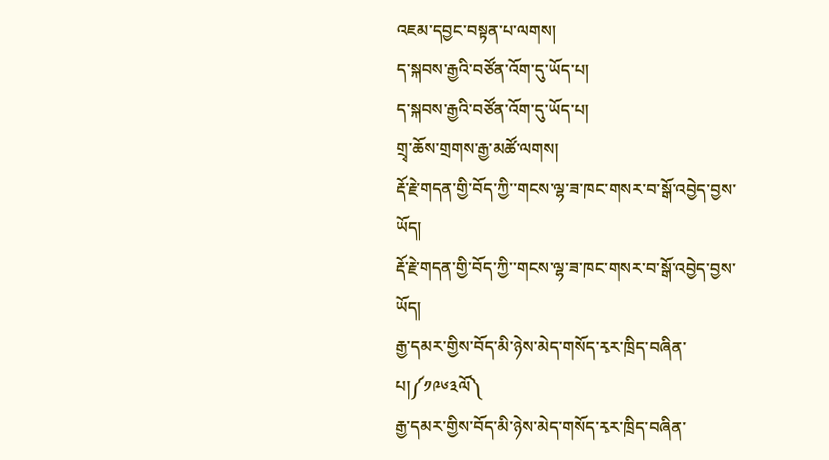འཇམ་དབྱང་བསྟན་པ་ལགས།
ད་སྐབས་རྒྱའི་བཙོན་འོག་དུ་ཡོད་པ།
ད་སྐབས་རྒྱའི་བཙོན་འོག་དུ་ཡོད་པ།
གྲྭ་ཆོས་གྲགས་རྒྱ་མཚོ་ལགས།
རྡོ་རྗེ་གདན་གྱི་བོད་ཀྱི་་གངས་ལྷ་ཟ་ཁང་གསར་བ་སྒོ་འབྱེད་བྱས་ཡོད།
རྡོ་རྗེ་གདན་གྱི་བོད་ཀྱི་་གངས་ལྷ་ཟ་ཁང་གསར་བ་སྒོ་འབྱེད་བྱས་ཡོད།
རྒྱ་དམར་གྱིས་བོད་མི་ཉེས་མེད་གསོད་རྭར་ཁྲིད་བཞིན་པ།༼༡༩༦༣ལོ༽
རྒྱ་དམར་གྱིས་བོད་མི་ཉེས་མེད་གསོད་རྭར་ཁྲིད་བཞིན་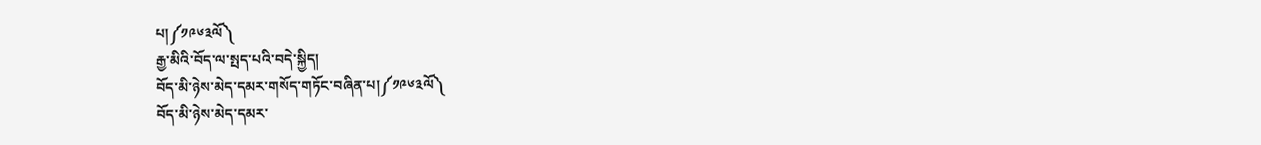པ།༼༡༩༦༣ལོ༽
རྒྱ་མིའི་བོད་ལ་སྤད་པའི་བདེ་སྐྱིད།
བོད་མི་ཉེས་མེད་དམར་གསོད་གཏོང་བཞིན་པ།༼༡༩༦༣ལོ༽
བོད་མི་ཉེས་མེད་དམར་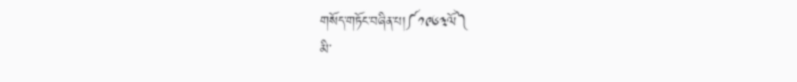གསོད་གཏོང་བཞིན་པ།༼༡༩༦༣ལོ༽
མི་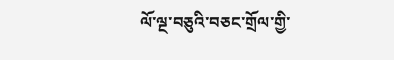ལོ་ལྔ་བཅུའི་བཅང་གྲོལ་གྱི་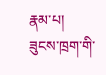རྣམ་པ།
ཟུངས་ཁྲག་གི་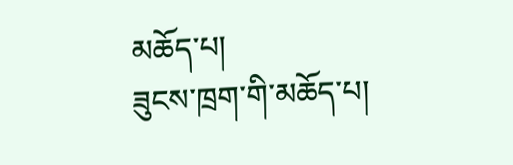མཆོད་པ།
ཟུངས་ཁྲག་གི་མཆོད་པ།